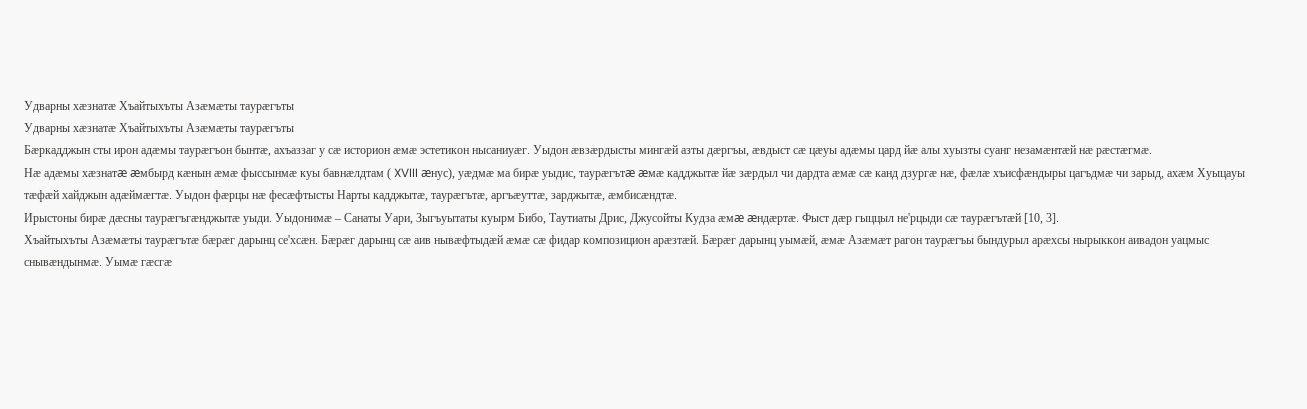Удварны хæзнатæ Хъайтыхъты Азæмæты таурæгъты
Удварны хæзнатæ Хъайтыхъты Азæмæты таурæгъты
Бæркадджын сты ирон адæмы таурæгъон бынтæ, ахъаззаг у сæ историон æмæ эстетикон нысаниуæг. Уыдон æвзæрдысты мингæй азты дæргъы, æвдыст сæ цæуы адæмы цард йæ алы хуызты суанг незамæнтæй нæ рæстæгмæ.
Нæ адæмы хæзнатæ æмбырд кæнын æмæ фыссынмæ куы бавнæлдтам ( XVIII æнус), уæдмæ ма бирæ уыдис, таурæгътæ æмæ кадджытæ йæ зæрдыл чи дардта æмæ сæ канд дзургæ нæ, фæлæ хъисфæндыры цагъдмæ чи зарыд, ахæм Хуыцауы тæфæй хайджын адæймæгтæ. Уыдон фæрцы нæ фесæфтысты Нарты кадджытæ, таурæгътæ, аргъæуттæ, зарджытæ, æмбисæндтæ.
Ирыстоны бирæ дæсны таурæгъгæнджытæ уыди. Уыдонимæ – Санаты Уари, Зыгъуытаты куырм Бибо, Таутиаты Дрис, Джусойты Кудза æмæ æндæртæ. Фыст дæр гыццыл не'рцыди сæ таурæгътæй [10, 3].
Хъайтыхъты Азæмæты таурæгътæ бæрæг дарынц се'хсæн. Бæрæг дарынц сæ аив нывæфтыдæй æмæ сæ фидар композицион арæзтæй. Бæрæг дарынц уымæй, æмæ Азæмæт рагон таурæгъы бындурыл арæхсы нырыккон аивадон уацмыс снывæндынмæ. Уымæ гæсгæ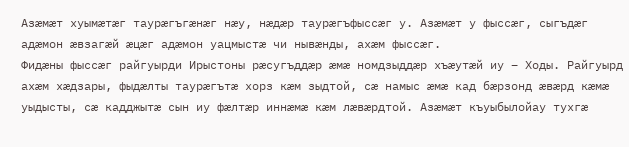Азæмæт хуымæтæг таурæгъгæнæг нæу, нæдæр таурæгъфыссæг у. Азæмæт у фыссæг, сыгъдæг адæмон æвзагæй æцæг адæмон уацмыстæ чи нывæнды, ахæм фыссæг.
Фидæны фыссæг райгуырди Ирыстоны рæсугъддæр æмæ номдзыддæр хъæутæй иу – Ходы. Райгуырд ахæм хæдзары, фыдæлты таурæгътæ хорз кæм зыдтой, сæ намыс æмæ кад бæрзонд æвæрд кæмæ уыдысты, сæ кадджытæ сын иу фæлтæр иннæмæ кæм лæвæрдтой. Азæмæт къуыбылойау тухгæ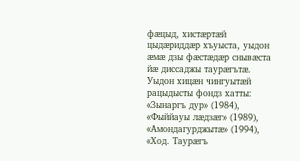фæцыд, хистæртæй цыдæриддæр хъуыста, уыдон æмæ дзы фæстæдæр снывæста йæ диссаджы таурæгътæ. Уыдон хицæн чингуытæй рацыдысты фондз хатты: «Зынаргъ дур» (1984), «Фыййауы лæдзæг» (1989), «Амондагурджытæ» (1994), «Ход. Таурæгъ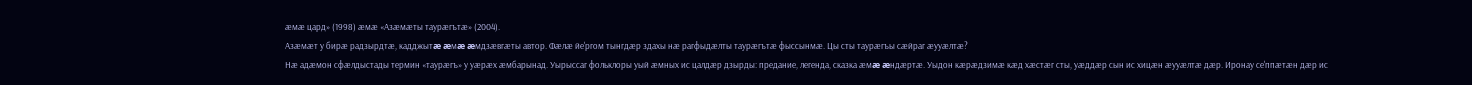æмæ цард» (1998) æмæ «Азæмæты таурæгътæ» (2004).
Азæмæт у бирæ радзырдтæ, кадджытæ æмæ æмдзæвгæты автор. Фæлæ йе'ргом тынгдæр здахы нæ рагфыдæлты таурæгътæ фыссынмæ. Цы сты таурæгъы сæйраг æууæлтæ?
Нæ адæмон сфæлдыстады термин «таурæгъ» у уæрæх æмбарынад. Уырыссаг фольклоры уый æмных ис цалдæр дзырды: предание, легенда, сказка æмæ æндæртæ. Уыдон кæрæдзимæ кæд хæстæг сты, уæддæр сын ис хицæн æууæлтæ дæр. Иронау се'ппæтæн дæр ис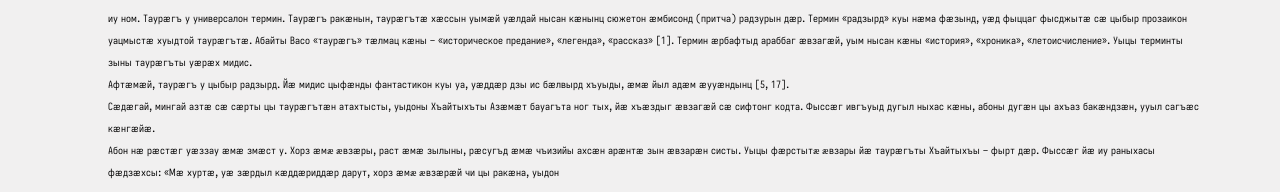иу ном. Таурæгъ у универсалон термин. Таурæгъ ракæнын, таурæгътæ хæссын уымæй уæлдай нысан кæнынц сюжетон æмбисонд (притча) радзурын дæр. Термин «радзырд» куы нæма фæзынд, уæд фыццаг фысджытæ сæ цыбыр прозаикон уацмыстæ хуыдтой таурæгътæ. Абайты Васо «таурæгъ» тæлмац кæны – «историческое предание», «легенда», «рассказ» [1]. Термин æрбафтыд араббаг æвзагæй, уым нысан кæны «история», «хроника», «летоисчисление». Уыцы терминты зыны таурæгъты уæрæх мидис.
Афтæмæй, таурæгъ у цыбыр радзырд. Йæ мидис цыфæнды фантастикон куы уа, уæддæр дзы ис бæлвырд хъуыды, æмæ йыл адæм æууæндынц [5, 17].
Сæдæгай, мингай азтæ сæ сæрты цы таурæгътæн атахтысты, уыдоны Хъайтыхъты Азæмæт бауагъта ног тых, йæ хъæздыг æвзагæй сæ сифтонг кодта. Фыссæг ивгъуыд дугыл ныхас кæны, абоны дугæн цы ахъаз бакæндзæн, ууыл сагъæс кæнгæйæ.
Абон нæ рæстæг уæззау æмæ змæст у. Хорз æмæ æвзæры, раст æмæ зылыны, рæсугъд æмæ чъизийы ахсæн арæнтæ зын æвзарæн систы. Уыцы фæрстытæ æвзары йæ таурæгъты Хъайтыхъы – фырт дæр. Фыссæг йæ иу раныхасы фæдзæхсы: «Мæ хуртæ, уæ зæрдыл кæддæриддæр дарут, хорз æмæ æвзæрæй чи цы ракæна, уыдон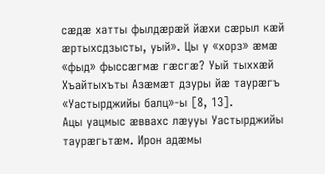сæдæ хатты фылдæрæй йæхи сæрыл кæй æртыхсдзысты, уый». Цы у «хорз» æмæ «фыд» фыссæгмæ гæсгæ? Уый тыххæй Хъайтыхъты Азæмæт дзуры йæ таурæгъ «Уастырджийы балц»-ы [8, 13].
Ацы уацмыс æввахс лæууы Уастырджийы таурæгьтæм. Ирон адæмы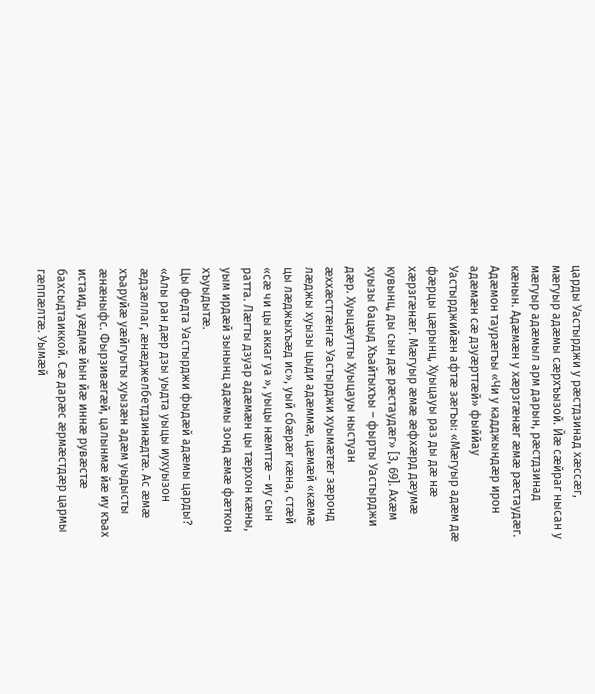царды Уастырджи у рæстдзинад хæссæг, мæгуыр адæмы сæрхъызой. Йæ сæйраг нысан у мæгуыр адæмыл арм дарын, рæстдзинад кæнын. Адæмæн у хæрзгæнæг æмæ рæстаудæг.
Адæмон таурæгъы «Чи у кадджындæр ирон адæмæн сæ дзуæрттæй» фыййау Уастырджийæн афтæ зæгъы: «Мæгуыр адæм дæ фæрцы цæрынц, Хуыцауы раз ды дæ нæ хæрзгæнæг. Мæгуыр æмæ æфхæрд дæумæ кувынц, ды сын дæ рæстаудæг» [3, 69]. Ахæм хуызы бацыд Хъайтыхъы – фырты Уастырджи дæр. Хуыцæутты Хуыцауы ныстуан æххæстгæнгæ Уастырджи хуымæтæг зæронд лæджы хуызы цыди адæммæ, цæмæй «кæмæ цы лæджыхъæд ис», уый сбæрæг кæна, стæй «сæ чи цы аккаг уа », уыцы нæмттæ – иу сын ратта. Лæгты дзуар адæмæн цы тæрхон кæны, уым ирдæй зынынц адæмы зонд æмæ фæткон хъуыдытæ.
Цы федта Уастырджи фыдæй адæмы царды? «Алы ран дæр дзы уыдта уыцы иухуызон æдзæллаг, æнæджелбетдзинæдтæ. Ас æмæ хъаруйæ уæйгуыты хуызæн адæм уыдысты æнæныфс. Фырзивæгæй, цалынмæ йæ иу къах истаид, уæдмæ йын йæ иннæ рувæстæ бахсыдтаиккой. Сæ дарæс æрмæстдæр цармы гæппæлтæ. Уымæй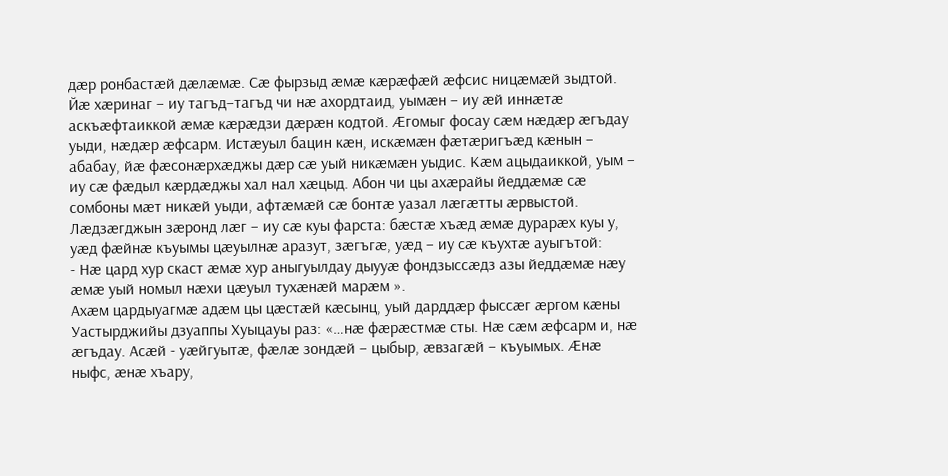дæр ронбастæй дæлæмæ. Сæ фырзыд æмæ кæрæфæй æфсис ницæмæй зыдтой. Йæ хæринаг – иу тагъд–тагъд чи нæ ахордтаид, уымæн – иу æй иннæтæ аскъæфтаиккой æмæ кæрæдзи дæрæн кодтой. Æгомыг фосау сæм нæдæр æгъдау уыди, нæдæр æфсарм. Истæуыл бацин кæн, искæмæн фæтæригъæд кæнын – абабау, йæ фæсонæрхæджы дæр сæ уый никæмæн уыдис. Кæм ацыдаиккой, уым – иу сæ фæдыл кæрдæджы хал нал хæцыд. Абон чи цы ахæрайы йеддæмæ сæ сомбоны мæт никæй уыди, афтæмæй сæ бонтæ уазал лæгæтты æрвыстой. Лæдзæгджын зæронд лæг – иу сæ куы фарста: бæстæ хъæд æмæ дурарæх куы у, уæд фæйнæ къуымы цæуылнæ аразут, зæгъгæ, уæд – иу сæ къухтæ ауыгътой:
- Нæ цард хур скаст æмæ хур аныгуылдау дыууæ фондзыссæдз азы йеддæмæ нæу æмæ уый номыл нæхи цæуыл тухæнæй марæм ».
Ахæм цардыуагмæ адæм цы цæстæй кæсынц, уый дарддæр фыссæг æргом кæны Уастырджийы дзуаппы Хуыцауы раз: «…нæ фæрæстмæ сты. Нæ сæм æфсарм и, нæ æгъдау. Асæй - уæйгуытæ, фæлæ зондæй – цыбыр, æвзагæй – къуымых. Æнæ ныфс, æнæ хъару,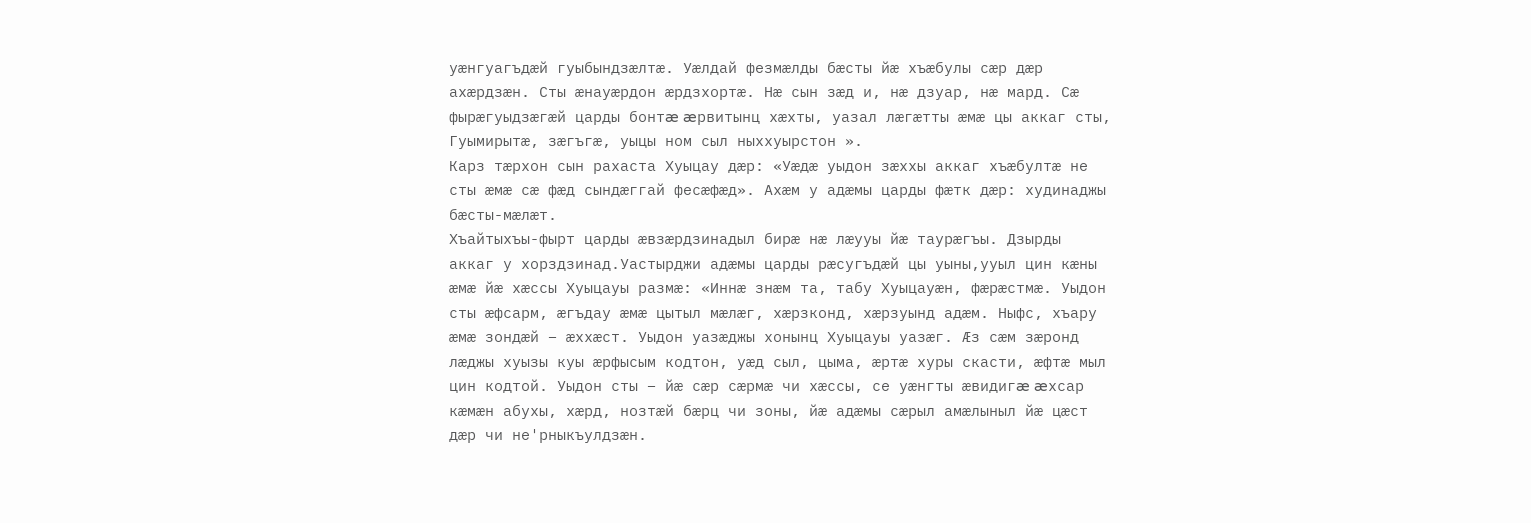уæнгуагъдæй гуыбындзæлтæ. Уæлдай фезмæлды бæсты йæ хъæбулы сæр дæр ахæрдзæн. Сты æнауæрдон æрдзхортæ. Нæ сын зæд и, нæ дзуар, нæ мард. Сæ фырæгуыдзæгæй царды бонтæ æрвитынц хæхты, уазал лæгæтты æмæ цы аккаг сты, Гуымирытæ, зæгъгæ, уыцы ном сыл ныххуырстон ».
Карз тæрхон сын рахаста Хуыцау дæр: «Уæдæ уыдон зæххы аккаг хъæбултæ не сты æмæ сæ фæд сындæггай фесæфæд». Ахæм у адæмы царды фæтк дæр: худинаджы бæсты-мæлæт.
Хъайтыхъы-фырт царды æвзæрдзинадыл бирæ нæ лæууы йæ таурæгъы. Дзырды аккаг у хорздзинад.Уастырджи адæмы царды рæсугъдæй цы уыны,ууыл цин кæны æмæ йæ хæссы Хуыцауы размæ: «Иннæ знæм та, табу Хуыцауæн, фæрæстмæ. Уыдон сты æфсарм, æгъдау æмæ цытыл мæлæг, хæрзконд, хæрзуынд адæм. Ныфс, хъару æмæ зондæй – æххæст. Уыдон уазæджы хонынц Хуыцауы уазæг. Æз сæм зæронд лæджы хуызы куы æрфысым кодтон, уæд сыл, цыма, æртæ хуры скасти, æфтæ мыл цин кодтой. Уыдон сты – йæ сæр сæрмæ чи хæссы, се уæнгты æвидигæ æхсар кæмæн абухы, хæрд, нозтæй бæрц чи зоны, йæ адæмы сæрыл амæлыныл йæ цæст дæр чи не'рныкъулдзæн.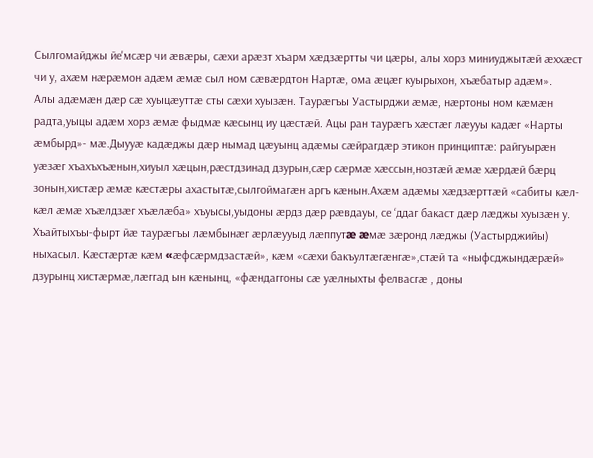Сылгомайджы йе'мсæр чи æвæры, сæхи арæзт хъарм хæдзæртты чи цæры, алы хорз миниуджытæй æххæст чи у, ахæм нæрæмон адæм æмæ сыл ном сæвæрдтон Нартæ, ома æцæг куырыхон, хъæбатыр адæм».
Алы адæмæн дæр сæ хуыцæуттæ сты сæхи хуызæн. Таурæгъы Уастырджи æмæ, нæртоны ном кæмæн радта,уыцы адæм хорз æмæ фыдмæ кæсынц иу цæстæй. Ацы ран таурæгъ хæстæг лæууы кадæг «Нарты æмбырд»- мæ.Дыууæ кадæджы дæр нымад цæуынц адæмы сæйрагдæр этикон принциптæ: райгуырæн уæзæг хъахъхъæнын,хиуыл хæцын,рæстдзинад дзурын,сæр сæрмæ хæссын,нозтæй æмæ хæрдæй бæрц зонын,хистæр æмæ кæстæры ахастытæ,сылгоймагæн аргъ кæнын.Ахæм адæмы хæдзæрттæй «сабиты кæл-кæл æмæ хъæлдзæг хъæлæба» хъуысы,уыдоны æрдз дæр рæвдауы, се ‘ддаг бакаст дæр лæджы хуызæн у.
Хъайтыхъы-фырт йæ таурæгъы лæмбынæг æрлæууыд лæппутæ æмæ зæронд лæджы (Уастырджийы) ныхасыл. Кæстæртæ кæм «æфсæрмдзастæй», кæм «сæхи бакъултæгæнгæ»,стæй та «ныфсджындæрæй» дзурынц хистæрмæ,лæггад ын кæнынц, «фæндаггоны сæ уæлныхты фелвасгæ , доны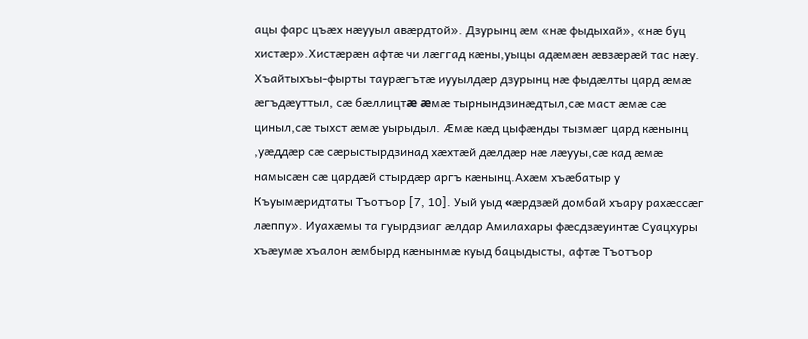ацы фарс цъæх нæууыл авæрдтой». Дзурынц æм «нæ фыдыхай», «нæ буц хистæр».Хистæрæн афтæ чи лæггад кæны,уыцы адæмæн æвзæрæй тас нæу.
Хъайтыхъы-фырты таурæгътæ иууылдæр дзурынц нæ фыдæлты цард æмæ æгъдæуттыл, сæ бæллицтæ æмæ тырнындзинæдтыл,сæ маст æмæ сæ циныл,сæ тыхст æмæ уырыдыл. Æмæ кæд цыфæнды тызмæг цард кæнынц ,уæддæр сæ сæрыстырдзинад хæхтæй дæлдæр нæ лæууы,сæ кад æмæ намысæн сæ цардæй стырдæр аргъ кæнынц.Ахæм хъæбатыр у Къуымæридтаты Тъотъор [7, 10]. Уый уыд «æрдзæй домбай хъару рахæссæг лæппу». Иуахæмы та гуырдзиаг æлдар Амилахары фæсдзæуинтæ Суацхуры хъæумæ хъалон æмбырд кæнынмæ куыд бацыдысты, афтæ Тъотъор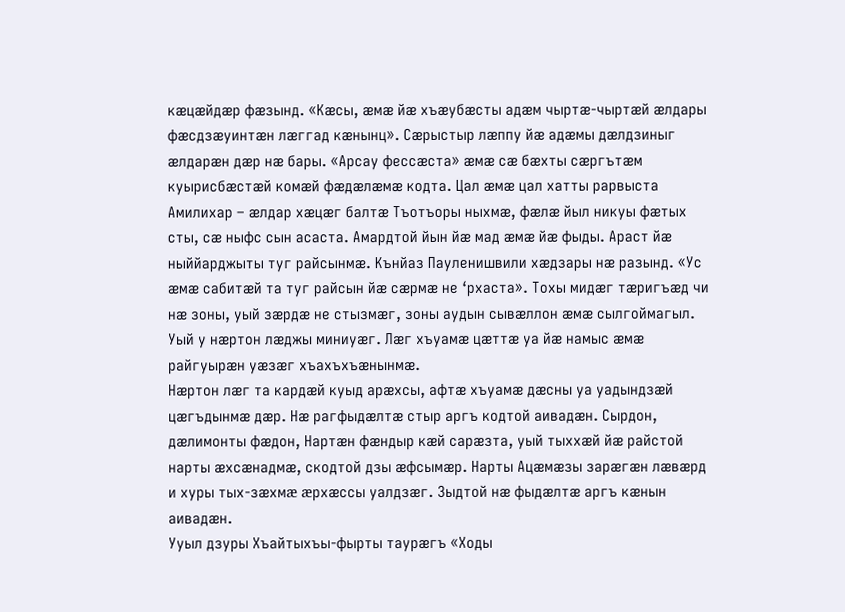кæцæйдæр фæзынд. «Кæсы, æмæ йæ хъæубæсты адæм чыртæ-чыртæй æлдары фæсдзæуинтæн лæггад кæнынц». Сæрыстыр лæппу йæ адæмы дæлдзиныг æлдарæн дæр нæ бары. «Арсау фессæста» æмæ сæ бæхты сæргътæм куырисбæстæй комæй фæдæлæмæ кодта. Цал æмæ цал хатты рарвыста Амилихар – æлдар хæцæг балтæ Тъотъоры ныхмæ, фæлæ йыл никуы фæтых сты, сæ ныфс сын асаста. Амардтой йын йæ мад æмæ йæ фыды. Араст йæ ныййарджыты туг райсынмæ. Кънйаз Пауленишвили хæдзары нæ разынд. «Ус æмæ сабитæй та туг райсын йæ сæрмæ не ‘рхаста». Тохы мидæг тæригъæд чи нæ зоны, уый зæрдæ не стызмæг, зоны аудын сывæллон æмæ сылгоймагыл. Уый у нæртон лæджы миниуæг. Лæг хъуамæ цæттæ уа йæ намыс æмæ райгуырæн уæзæг хъахъхъæнынмæ.
Нæртон лæг та кардæй куыд арæхсы, афтæ хъуамæ дæсны уа уадындзæй цæгъдынмæ дæр. Нæ рагфыдæлтæ стыр аргъ кодтой аивадæн. Сырдон, дæлимонты фæдон, Нартæн фæндыр кæй сарæзта, уый тыххæй йæ райстой нарты æхсæнадмæ, скодтой дзы æфсымæр. Нарты Ацæмæзы зарæгæн лæвæрд и хуры тых-зæхмæ æрхæссы уалдзæг. Зыдтой нæ фыдæлтæ аргъ кæнын аивадæн.
Ууыл дзуры Хъайтыхъы-фырты таурæгъ «Ходы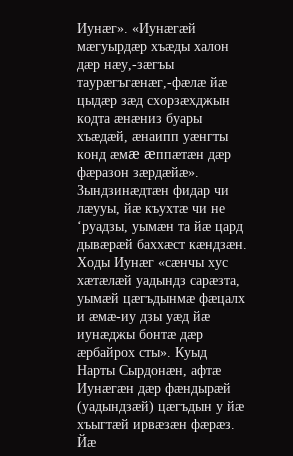Иунæг». «Иунæгæй мæгуырдæр хъæды халон дæр нæу,-зæгъы таурæгъгæнæг,-фæлæ йæ цыдæр зæд схорзæхджын кодта æнæниз буары хъæдæй, æнаипп уæнгты конд æмæ æппæтæн дæр фæразон зæрдæйæ». Зындзинæдтæн фидар чи лæууы, йæ къухтæ чи не ‘руадзы, уымæн та йæ цард дывæрæй баххæст кæндзæн.
Ходы Иунæг «сæнчы хус хæтæлæй уадындз сарæзта, уымæй цæгъдынмæ фæцалх и æмæ-иу дзы уæд йæ иунæджы бонтæ дæр æрбайрох сты». Куыд Нарты Сырдонæн, афтæ Иунæгæн дæр фæндырæй (уадындзæй) цæгъдын у йæ хъыгтæй ирвæзæн фæрæз. Йæ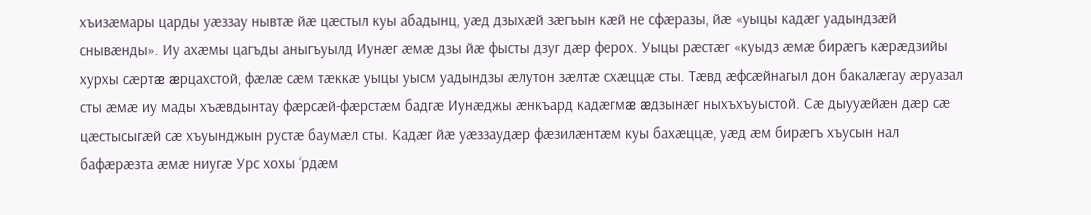хъизæмары царды уæззау нывтæ йæ цæстыл куы абадынц, уæд дзыхæй зæгъын кæй не сфæразы, йæ «уыцы кадæг уадындзæй снывæнды». Иу ахæмы цагъды аныгъуылд Иунæг æмæ дзы йæ фысты дзуг дæр ферох. Уыцы рæстæг «куыдз æмæ бирæгъ кæрæдзийы хурхы сæртæ æрцахстой, фæлæ сæм тæккæ уыцы уысм уадындзы æлутон зæлтæ схæццæ сты. Тæвд æфсæйнагыл дон бакалæгау æруазал сты æмæ иу мады хъæвдынтау фæрсæй-фæрстæм бадгæ Иунæджы æнкъард кадæгмæ æдзынæг ныхъхъуыстой. Сæ дыууæйæн дæр сæ цæстысыгæй сæ хъуынджын рустæ баумæл сты. Кадæг йæ уæззаудæр фæзилæнтæм куы бахæццæ, уæд æм бирæгъ хъусын нал бафæрæзта æмæ ниугæ Урс хохы ‘рдæм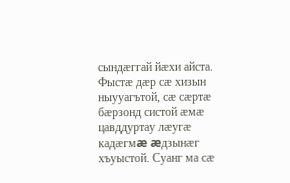сындæггай йæхи айста. Фыстæ дæр сæ хизын ныууагътой, сæ сæртæ бæрзонд систой æмæ цавддуртау лæугæ кадæгмæ æдзынæг хъуыстой. Суанг ма сæ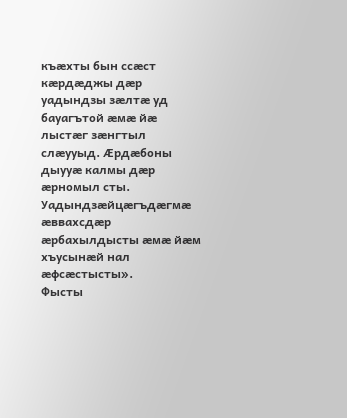къæхты бын ссæст кæрдæджы дæр уадындзы зæлтæ уд бауагътой æмæ йæ лыстæг зæнгтыл слæууыд. Æрдæбоны дыууæ калмы дæр æрномыл сты. Уадындзæйцæгъдæгмæ æввахсдæр æрбахылдысты æмæ йæм хъусынæй нал æфсæстысты».
Фысты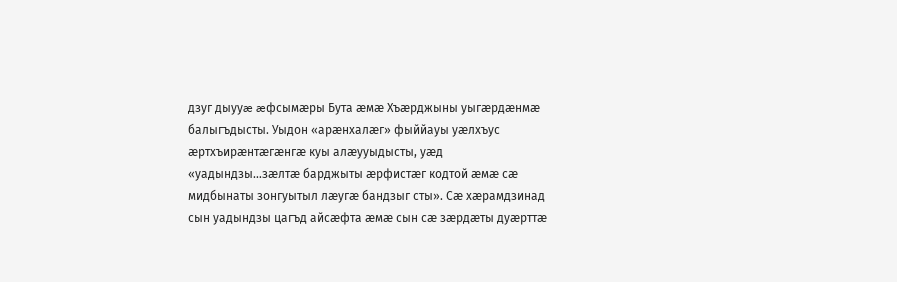дзуг дыууæ æфсымæры Бута æмæ Хъæрджыны уыгæрдæнмæ балыгъдысты. Уыдон «арæнхалæг» фыййауы уæлхъус æртхъирæнтæгæнгæ куы алæууыдысты, уæд «уадындзы…зæлтæ барджыты æрфистæг кодтой æмæ сæ мидбынаты зонгуытыл лæугæ бандзыг сты». Сæ хæрамдзинад сын уадындзы цагъд айсæфта æмæ сын сæ зæрдæты дуæрттæ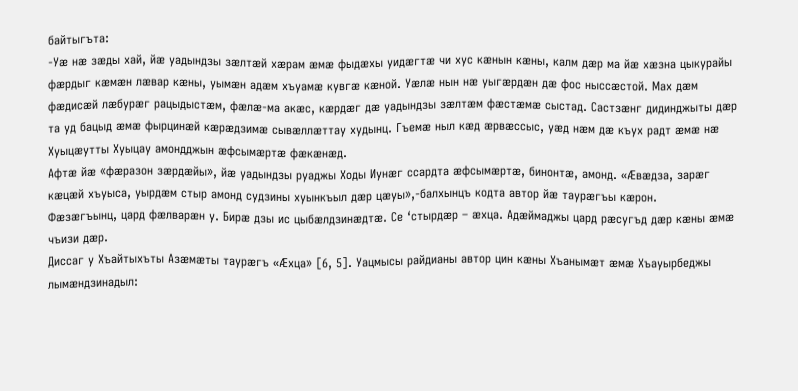байтыгъта:
-Уæ нæ зæды хай, йæ уадындзы зæлтæй хæрам æмæ фыдæхы уидæгтæ чи хус кæнын кæны, калм дæр ма йæ хæзна цыкурайы фæрдыг кæмæн лæвар кæны, уымæн адæм хъуамæ кувгæ кæной. Уæлæ нын нæ уыгæрдæн дæ фос ныссæстой. Мах дæм фæдисæй лæбурæг рацыдыстæм, фæлæ-ма акæс, кæрдæг дæ уадындзы зæлтæм фæстæмæ сыстад. Састзæнг дидинджыты дæр та уд бацыд æмæ фырцинæй кæрæдзимæ сывæллæттау худынц. Гъемæ ныл кæд æрвæссыс, уæд нæм дæ къух радт æмæ нæ Хуыцæутты Хуыцау амондджын æфсымæртæ фæкæнæд.
Афтæ йæ «фæразон зæрдæйы», йæ уадындзы руаджы Ходы Иунæг ссардта æфсымæртæ, бинонтæ, амонд. «Æвæдза, зарæг кæцæй хъуыса, уырдæм стыр амонд судзины хуынкъыл дæр цæуы»,-балхынцъ кодта автор йæ таурæгъы кæрон.
Фæзæгъынц, цард фæлварæн у. Бирæ дзы ис цыбæлдзинæдтæ. Се ‘стырдæр – æхца. Адæймаджы цард рæсугъд дæр кæны æмæ чъизи дæр.
Диссаг у Хъайтыхъты Азæмæты таурæгъ «Æхца» [6, 5]. Уацмысы райдианы автор цин кæны Хъанымæт æмæ Хъауырбеджы лымæндзинадыл: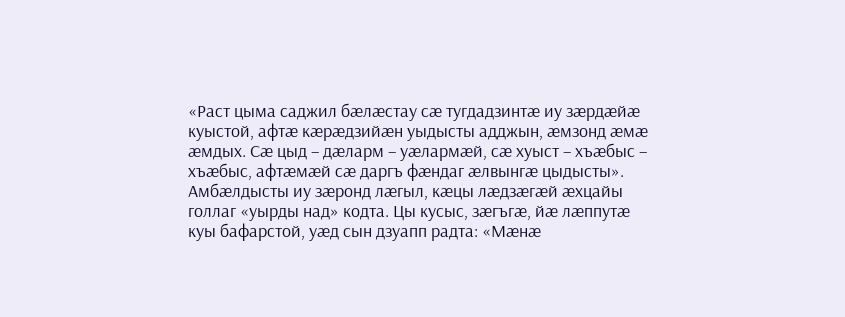«Раст цыма саджил бæлæстау сæ тугдадзинтæ иу зæрдæйæ куыстой, афтæ кæрæдзийæн уыдысты адджын, æмзонд æмæ æмдых. Сæ цыд – дæларм – уæлармæй, сæ хуыст – хъæбыс – хъæбыс, афтæмæй сæ даргъ фæндаг æлвынгæ цыдысты». Амбæлдысты иу зæронд лæгыл, кæцы лæдзæгæй æхцайы голлаг «уырды над» кодта. Цы кусыс, зæгъгæ, йæ лæппутæ куы бафарстой, уæд сын дзуапп радта: «Мæнæ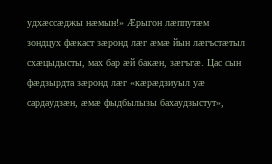удхæссæджы нæмын!» Æрыгон лæппутæм зондцух фæкаст зæронд лæг æмæ йын лæгъстæтыл схæцыдысты, мах бар æй бакæн, зæгъгæ. Цас сын фæдзырдта зæронд лæг «кæрæдзиуыл уæ сардаудзæн, æмæ фыдбылызы бахаудзыстут»,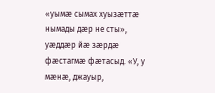«уымæ сымах хуызæттæ нымады дæр не сты», уæддæр йæ зæрдæ фæстагмæ фæтасыд. «У, у мæнæ, джауыр,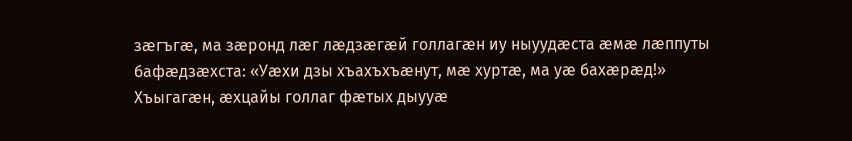зæгъгæ, ма зæронд лæг лæдзæгæй голлагæн иу ныуудæста æмæ лæппуты бафæдзæхста: «Уæхи дзы хъахъхъæнут, мæ хуртæ, ма уæ бахæрæд!»
Хъыгагæн, æхцайы голлаг фæтых дыууæ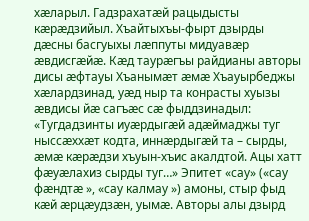хæларыл. Гадзрахатæй рацыдысты кæрæдзийыл. Хъайтыхъы-фырт дзырды дæсны басгуыхы лæппуты мидуавæр æвдисгæйæ. Кæд таурæгъы райдианы авторы дисы æфтауы Хъанымæт æмæ Хъауырбеджы хæлардзинад, уæд ныр та конрасты хуызы æвдисы йæ сагъæс сæ фыддзинадыл: «Тугдадзинты иуæрдыгæй адæймаджы туг ныссæххæт кодта, иннæрдыгæй та – сырды, æмæ кæрæдзи хъуын-хъис акалдтой. Ацы хатт фæуæлахиз сырды туг…» Эпитет «сау» («сау фæндтæ », «сау калмау ») амоны, стыр фыд кæй æрцæудзæн, уымæ. Авторы алы дзырд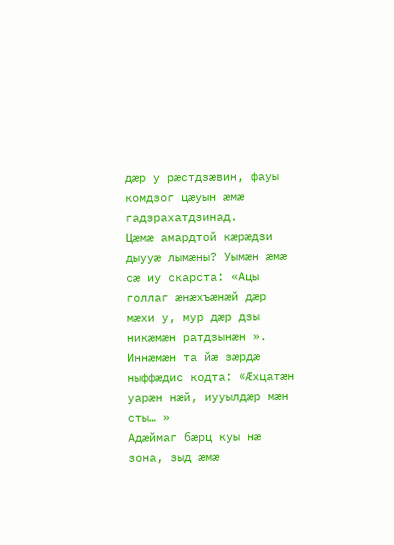дæр у рæстдзæвин, фауы комдзог цæуын æмæ гадзрахатдзинад.
Цæмæ амардтой кæрæдзи дыууæ лымæны? Уымæн æмæ сæ иу скарста: «Ацы голлаг æнæхъæнæй дæр мæхи у, мур дæр дзы никæмæн ратдзынæн ». Иннæмæн та йæ зæрдæ ныффæдис кодта: «Æхцатæн уарæн нæй, иууылдæр мæн сты… »
Адæймаг бæрц куы нæ зона, зыд æмæ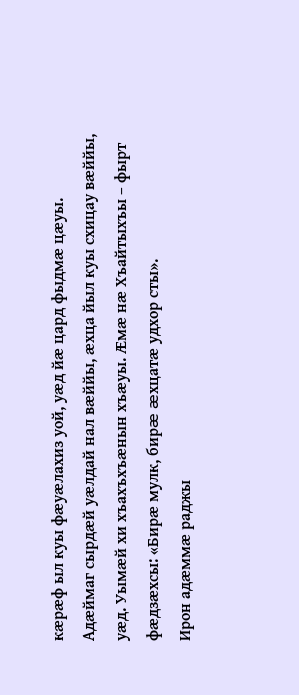кæрæф ыл куы фæуæлахиз уой, уæд йæ цард фыдмæ цæуы. Адæймаг сырдæй уæлдай нал вæййы, æхца йыл куы схицау вæййы, уæд. Уымæй хи хъахъхъæнын хъæуы. Æмæ нæ Хъайтыхъы – фырт фæдзæхсы: «Бирæ мулк, бирæ æхцатæ удхор сты».
Ирон адæммæ раджы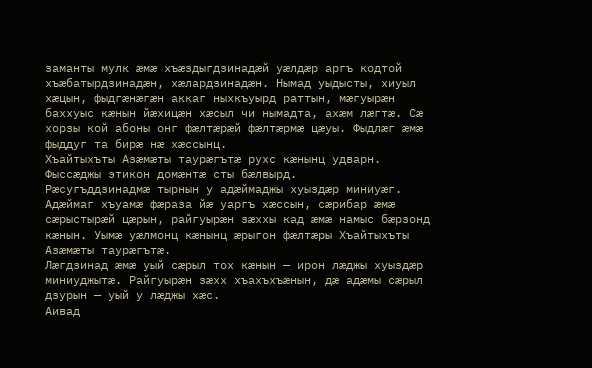заманты мулк æмæ хъæздыгдзинадæй уæлдæр аргъ кодтой хъæбатырдзинадæн, хæлардзинадæн. Нымад уыдысты, хиуыл хæцын, фыдгæнæгæн аккаг ныхкъуырд раттын, мæгуырæн баххуыс кæнын йæхицæн хæсыл чи нымадта, ахæм лæгтæ. Сæ хорзы кой абоны онг фæлтæрæй фæлтæрмæ цæуы. Фыдлæг æмæ фыддуг та бирæ нæ хæссынц.
Хъайтыхъты Азæмæты таурæгътæ рухс кæнынц удварн. Фыссæджы этикон домæнтæ сты бæлвырд.
Рæсугъддзинадмæ тырнын у адæймаджы хуыздæр миниуæг. Адæймаг хъуамæ фæраза йæ уаргъ хæссын, сæрибар æмæ сæрыстырæй цæрын, райгуырæн зæххы кад æмæ намыс бæрзонд кæнын. Уымæ уæлмонц кæнынц æрыгон фæлтæры Хъайтыхъты Азæмæты таурæгътæ.
Лæгдзинад æмæ уый сæрыл тох кæнын — ирон лæджы хуыздæр миниуджытæ. Райгуырæн зæхх хъахъхъæнын, дæ адæмы сæрыл дзурын — уый у лæджы хæс.
Аивад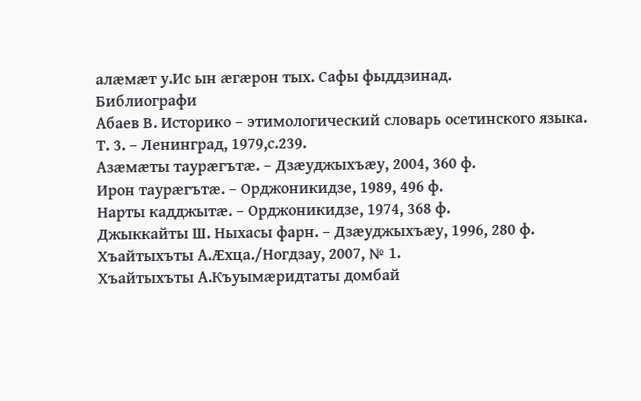алæмæт у.Ис ын æгæрон тых. Сафы фыддзинад.
Библиографи
Абаев В. Историко – этимологический словарь осетинского языка. Т. 3. – Ленинград, 1979,с.239.
Азæмæты таурæгътæ. – Дзæуджыхъæу, 2004, 360 ф.
Ирон таурæгътæ. – Орджоникидзе, 1989, 496 ф.
Нарты кадджытæ. – Орджоникидзе, 1974, 368 ф.
Джыккайты Ш. Ныхасы фарн. – Дзæуджыхъæу, 1996, 280 ф.
Хъайтыхъты А.Æхца./Ногдзау, 2007, № 1.
Хъайтыхъты А.Къуымæридтаты домбай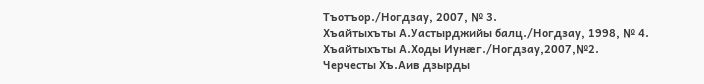Тъотъор./Ногдзау, 2007, № 3.
Хъайтыхъты А.Уастырджийы балц./Ногдзау, 1998, № 4.
Хъайтыхъты А.Ходы Иунæг./Ногдзау,2007,№2.
Черчесты Хъ.Аив дзырды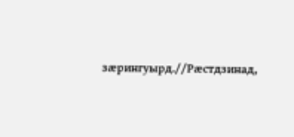зæрингуырд.//Рæстдзинад,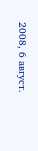2008, 6 август.